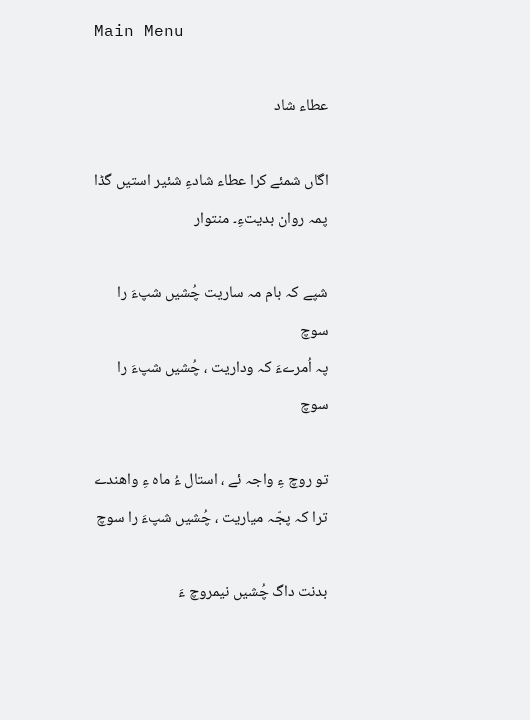Main Menu

عطاء شاد

اگاں شمئے کرا عطاء شادءِ شئیر استیں گڈا پمہ روان بدیتءِ۔ منتوار

شپے کہ بام مہ ساریت چُشیں شپءَ را سوچ
پہ اُمرےءَ کہ وداریت ، چُشیں شپءَ را سوچ

تو روچ ءِ واجہ ئے ، استال ءُ ماہ ءِ واھندے
ترا کہ پجّہ میاریت ، چُشیں شپءَ را سوچ

بدنت داگ چُشیں نیمروچ ءَ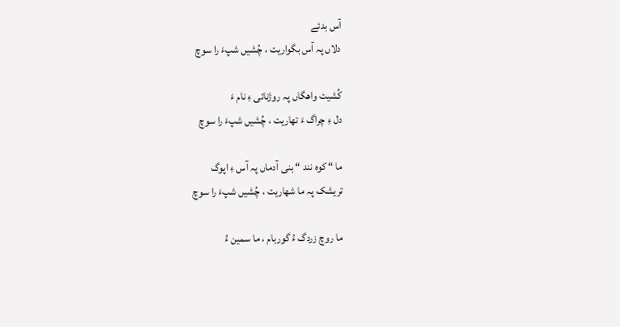آس بدئے
دلاں پہ آس بگواریت ، چُشیں شپءَ را سوچ

کُشیت واھگاں پہ روژنائی ءِ نام ءَ
دل ءِ چراگ ءَ تھاریت ، چُشیں شپءَ را سوچ

ما “ کوہ نند “ بنی آدماں پہ آس ءِ اپوگ
تریشک پہ ما شھاریت ، چُشیں شپءَ را سوچ

ما روچ زردگ ءُ گوربام ، ما سمین ءُ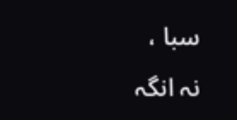سبا ،
نہ انگہ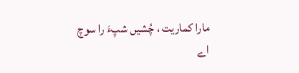مارا کماریت ، چُشیں شپءَ را سوچ
اے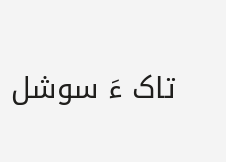تاک ءَ سوشل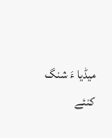میڈیا ءَ شنگ کنئے